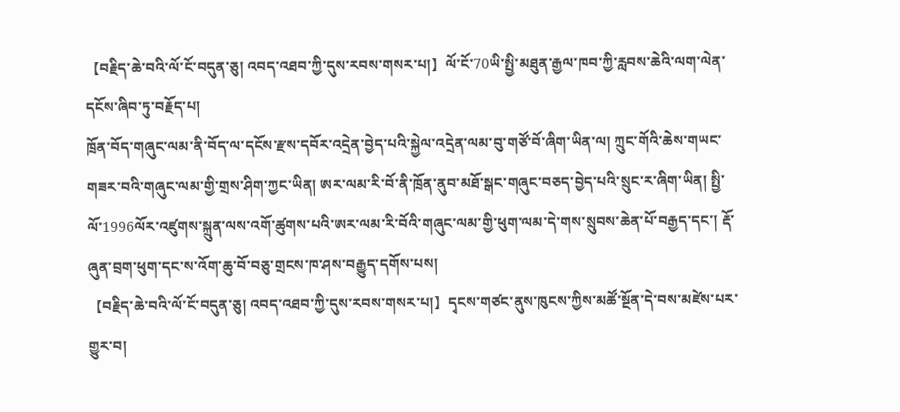【བརྗིད་ཆེ་བའི་ལོ་ངོ་བདུན་ཅུ། འབད་འཐབ་ཀྱི་དུས་རབས་གསར་པ།】ལོ་ངོ་70ཡི་སྤྱི་མཐུན་རྒྱལ་ཁབ་ཀྱི་རླབས་ཆེའི་ལག་ལེན་དངོས་ཞིབ་ཏུ་བརྗོད་པ།
ཁྲོན་བོད་གཞུང་ལམ་ནི་བོད་ལ་དངོས་རྫས་དབོར་འདྲེན་བྱེད་པའི་སྐྱེལ་འདྲེན་ལམ་བུ་གཙོ་བོ་ཞིག་ཡིན་ལ། ཀྲུང་གོའི་ཆེས་གཡང་གཟར་བའི་གཞུང་ལམ་གྱི་གྲས་ཤིག་ཀྱང་ཡིན། ཨར་ལམ་རི་བོ་ནི་ཁྲོན་ནུབ་མཐོ་སྒང་གཞུང་བཅད་བྱེད་པའི་སྲུང་ར་ཞིག་ཡིན། སྤྱི་ལོ་1996ལོར་འཛུགས་སྐྲུན་ལས་འགོ་ཚུགས་པའི་ཨར་ལམ་རི་བོའི་གཞུང་ལམ་གྱི་ཕུག་ལམ་དེ་གས་སྲུབས་ཆེན་པོ་བརྒྱད་དང་། རྡོ་ཞུན་བྲག་ཕུག་དང་ས་འོག་ཆུ་བོ་བཅུ་གྲངས་ཁ་ཤས་བརྒྱུད་དགོས་པས།
【བརྗིད་ཆེ་བའི་ལོ་ངོ་བདུན་ཅུ། འབད་འཐབ་ཀྱི་དུས་རབས་གསར་པ།】དྭངས་གཙང་ནུས་ཁུངས་ཀྱིས་མཚོ་སྔོན་དེ་བས་མཛེས་པར་གྱུར་བ།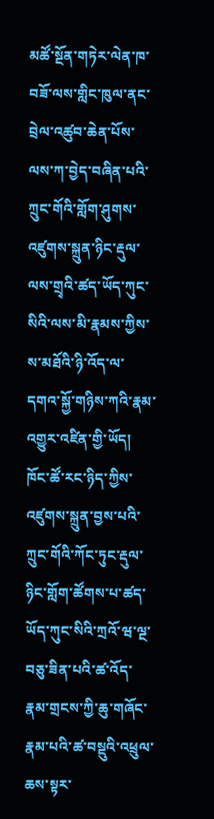མཚོ་སྔོན་གཏེར་ལེན་ཁ་བཟོ་ལས་གླིང་ཁུལ་ནང་བྲེལ་འཚུབ་ཆེན་པོས་ལས་ཀ་བྱེད་བཞིན་པའི་ཀྲུང་གོའི་གློག་ཤུགས་འཛུགས་སྐྲུན་ཉིང་རྡུལ་ལས་གྲྭའི་ཚད་ཡོད་ཀུང་སིའི་ལས་མི་རྣམས་ཀྱིས་ས་མཐོའི་ཉི་འོད་ལ་དགའ་སྐྱོ་གཉིས་ཀའི་རྣམ་འགྱུར་འཛིན་གྱི་ཡོད། ཁོང་ཚོ་རང་ཉིད་ཀྱིས་འཛུགས་སྐྲུན་བྱས་པའི་ཀྲུང་གོའི་ཀོང་ཏུང་རྡུལ་ཉིང་གློག་ཚོགས་པ་ཚད་ཡོད་ཀུང་སིའི་ཀྲའོ་ཝ་ལྔ་བཅུ་ཟིན་པའི་ཚ་འོད་རྣམ་གྲངས་ཀྱི་ཆུ་གཞོང་རྣམ་པའི་ཚ་བསྡུའི་འཕྲུལ་ཆས་སྟར་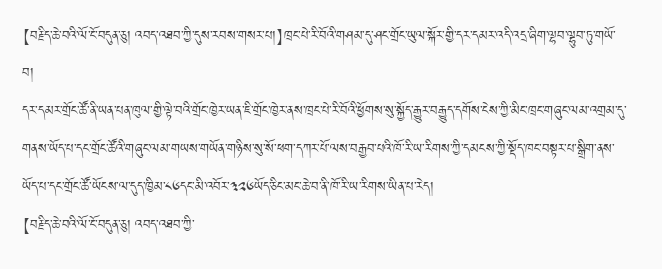【བརྗིད་ཆེ་བའི་ལོ་ངོ་བདུན་ཅུ། འབད་འཐབ་ཀྱི་དུས་རབས་གསར་པ།】ཁྲང་པེ་རི་བོའི་གཤམ་དུ་ཤང་གྲོང་ཡུལ་སྐོར་གྱི་དར་དམར་འདི་འདྲ་ཞིག་ལྷབ་ལྷུབ་ཏུ་གཡོ་བ།
དར་དམར་གྲོང་ཚོ་ནི་ཡན་པན་ཁུལ་གྱི་ལྟེ་བའི་གྲོང་ཁྱེར་ཡན་ཇི་གྲོང་ཁྱེར་ནས་ཁྲང་པེ་རི་བོའི་ཕྱོགས་སུ་སྐྱོད་རྒྱུར་བརྒྱུད་དགོས་ངེས་ཀྱི་མིང་ཁྲང་གཞུང་ལམ་འགྲམ་དུ་གནས་ཡོད་པ་དང་གྲོང་ཚོའི་གཞུང་ལམ་གཡས་གཡོན་གཉིས་སུ་སོ་ཕག་དཀར་པོ་ལས་བརྒྱབ་པའི་ཁོ་རི་ཡ་རིགས་ཀྱི་དམངས་ཀྱི་སྡོད་ཁང་བསྟར་པ་སྒྲིག་ནས་ཡོད་པ་དང་གྲོང་ཚོ་ཡོངས་ལ་དུད་ཁྱིམ་༨༦དང་མི་འབོར་༣༢༦ཡོད་ཅིང་མང་ཆེ་བ་ནི་ཁོ་རི་ཡ་རིགས་ཡིན་པ་རེད།
【བརྗིད་ཆེ་བའི་ལོ་ངོ་བདུན་ཅུ། འབད་འཐབ་ཀྱི་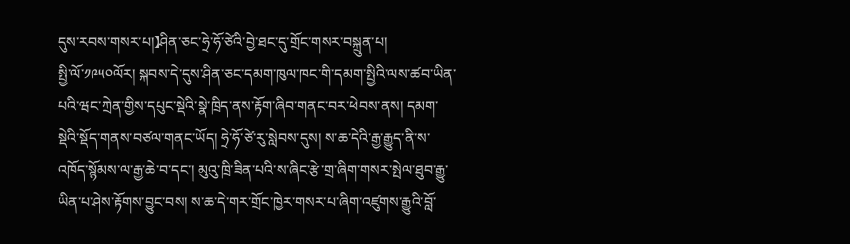དུས་རབས་གསར་པ།】ཤིན་ཅང་ཧྲེ་ཧོ་ཙེའི་བྱེ་ཐང་དུ་གྲོང་གསར་བསྐྲུན་པ།
སྤྱི་ལོ་༡༩༥༠ལོར། སྐབས་དེ་དུས་ཤིན་ཅང་དམག་ཁུལ་ཁང་གི་དམག་སྤྱིའི་ལས་ཚབ་ཡིན་པའི་ཝང་ཀྲེན་གྱིས་དཔུང་སྡེའི་སྣེ་ཁྲིད་ནས་རྟོག་ཞིབ་གནང་བར་ཕེབས་ནས། དམག་སྡེའི་སྡོད་གནས་བཙལ་གནང་ཡོད། ཧྲེ་ཧོ་ཙེ་རུ་སླེབས་དུས། ས་ཆ་དེའི་རྒྱ་རྒྱུད་ནི་ས་འཁོད་སྙོམས་ལ་རྒྱ་ཆེ་བ་དང་། མུའུ་ཁྲི་ཟིན་པའི་ས་ཞིང་རྩེ་གྲ་ཞིག་གསར་སྤེལ་ཐུབ་རྒྱུ་ཡིན་པ་ཤེས་རྟོགས་བྱུང་བས། ས་ཆ་དེ་གར་གྲོང་ཁྱེར་གསར་པ་ཞིག་འཛུགས་རྒྱུའི་བློ་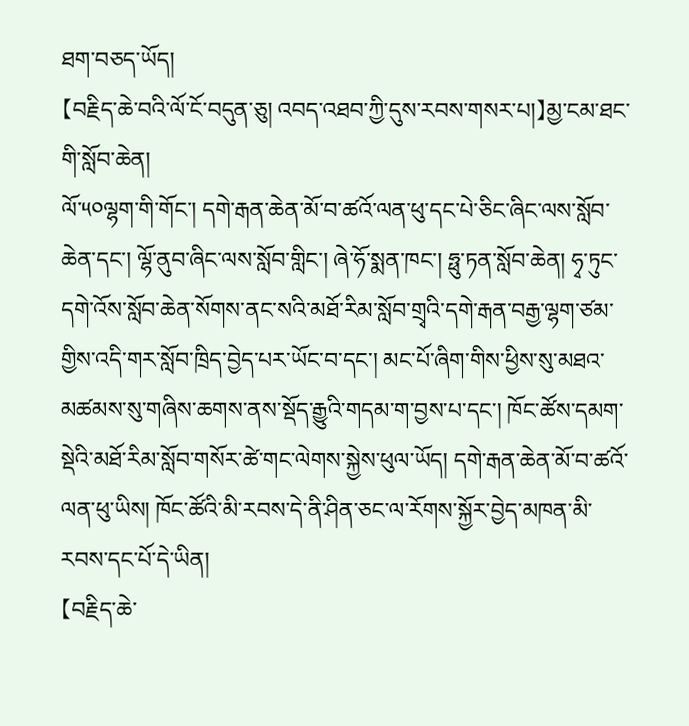ཐག་བཅད་ཡོད།
【བརྗིད་ཆེ་བའི་ལོ་ངོ་བདུན་ཅུ། འབད་འཐབ་ཀྱི་དུས་རབས་གསར་པ།】མྱ་ངམ་ཐང་གི་སློབ་ཆེན།
ལོ་༥༠ལྷག་གི་གོང་། དགེ་རྒན་ཆེན་མོ་བ་ཚའོ་ལན་ཕུ་དང་པེ་ཅིང་ཞིང་ལས་སློབ་ཆེན་དང་། ལྷོ་ནུབ་ཞིང་ལས་སློབ་གླིང་། ཞེ་ཧོ་སྨན་ཁང་། ཧྥུ་ཏན་སློབ་ཆེན། ཧྭ་ཏུང་དགེ་འོས་སློབ་ཆེན་སོགས་ནང་སའི་མཐོ་རིམ་སློབ་གྲྭའི་དགེ་རྒན་བརྒྱ་ལྷག་ཙམ་གྱིས་འདི་གར་སློབ་ཁྲིད་བྱེད་པར་ཡོང་བ་དང་། མང་པོ་ཞིག་གིས་ཕྱིས་སུ་མཐའ་མཚམས་སུ་གཞིས་ཆགས་ནས་སྡོད་རྒྱུའི་གདམ་ག་བྱས་པ་དང་། ཁོང་ཚོས་དམག་སྡེའི་མཐོ་རིམ་སློབ་གསོར་ཚེ་གང་ལེགས་སྐྱེས་ཕུལ་ཡོད། དགེ་རྒན་ཆེན་མོ་བ་ཚའོ་ལན་ཕུ་ཡིས། ཁོང་ཚོའི་མི་རབས་དེ་ནི་ཤིན་ཅང་ལ་རོགས་སྐྱོར་བྱེད་མཁན་མི་རབས་དང་པོ་དེ་ཡིན།
【བརྗིད་ཆེ་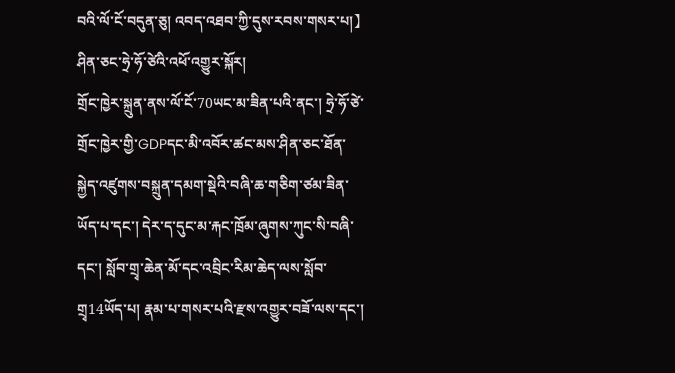བའི་ལོ་ངོ་བདུན་ཅུ། འབད་འཐབ་ཀྱི་དུས་རབས་གསར་པ།】ཤིན་ཅང་ཧྲེ་ཧོ་ཙེའི་འཕོ་འགྱུར་སྐོར།
གྲོང་ཁྱེར་སྐྲུན་ནས་ལོ་ངོ་70ཡང་མ་ཟིན་པའི་ནང་། ཧྲེ་ཧོ་ཙེ་གྲོང་ཁྱེར་གྱི་GDPདང་མི་འབོར་ཚང་མས་ཤིན་ཅང་ཐོན་སྐྱེད་འཛུགས་བསྐྲུན་དམག་སྡེའི་བཞི་ཆ་གཅིག་ཙམ་ཟིན་ཡོད་པ་དང་། དེར་ད་དུང་མ་རྐང་ཁྲོམ་ཞུགས་ཀུང་སི་བཞི་དང་། སློབ་གྲྭ་ཆེན་མོ་དང་འབྲིང་རིམ་ཆེད་ལས་སློབ་གྲྭ14ཡོད་པ། རྣམ་པ་གསར་པའི་རྫས་འགྱུར་བཟོ་ལས་དང་།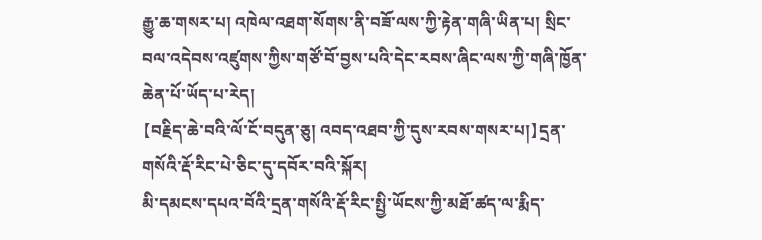རྒྱུ་ཆ་གསར་པ། འཁེལ་འཐག་སོགས་ནི་བཟོ་ལས་ཀྱི་རྟེན་གཞི་ཡིན་པ། སྲིང་བལ་འདེབས་འཛུགས་ཀྱིས་གཙོ་བོ་བྱས་པའི་དེང་རབས་ཞིང་ལས་ཀྱི་གཞི་ཁྱོན་ཆེན་པོ་ཡོད་པ་རེད།
【བརྗིད་ཆེ་བའི་ལོ་ངོ་བདུན་ཅུ། འབད་འཐབ་ཀྱི་དུས་རབས་གསར་པ།】དྲན་གསོའི་རྡོ་རིང་པེ་ཅིང་དུ་དབོར་བའི་སྐོར།
མི་དམངས་དཔའ་བོའི་དྲན་གསོའི་རྡོ་རིང་སྤྱི་ཡོངས་ཀྱི་མཐོ་ཚད་ལ་རྨིད་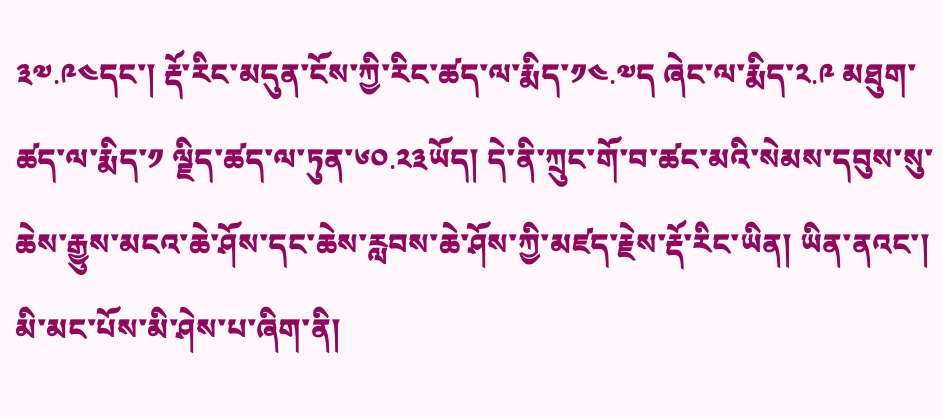༣༧.༩༤དང་། རྡོ་རིང་མདུན་ངོས་ཀྱི་རིང་ཚད་ལ་རྨིད་༡༤.༧ད ཞེང་ལ་རྨིད་༢.༩ མཐུག་ཚད་ལ་རྨིད་༡ ལྗིད་ཚད་ལ་ཏུན་༦༠.༢༣ཡོད། དེ་ནི་ཀྲུང་གོ་བ་ཚང་མའི་སེམས་དབུས་སུ་ཆེས་རྒྱུས་མངའ་ཆེ་ཤོས་དང་ཆེས་རླབས་ཆེ་ཤོས་ཀྱི་མཛད་རྗེས་རྡོ་རིང་ཡིན། ཡིན་ནའང་། མི་མང་པོས་མི་ཤེས་པ་ཞིག་ནི།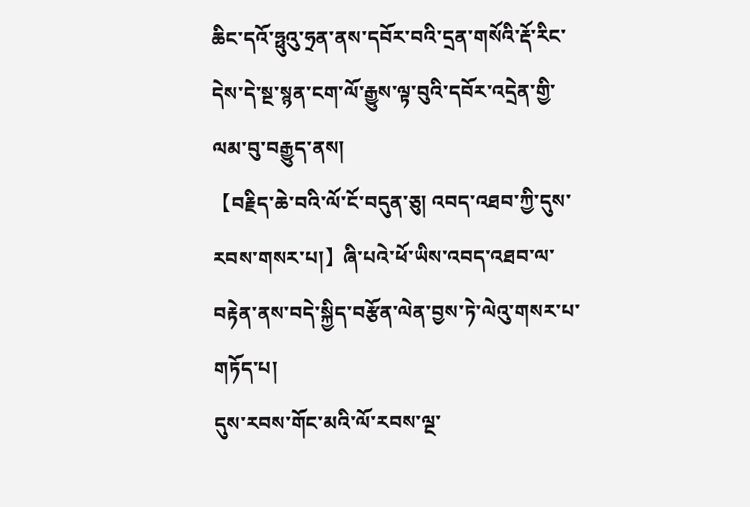ཆིང་དའོ་ཧྥུའུ་ཧྲན་ནས་དབོར་བའི་དྲན་གསོའི་རྡོ་རིང་དེས་དེ་སྔ་སྙན་ངག་ལོ་རྒྱུས་ལྟ་བུའི་དབོར་འདྲེན་གྱི་ལམ་བུ་བརྒྱུད་ནས།
【བརྗིད་ཆེ་བའི་ལོ་ངོ་བདུན་ཅུ། འབད་འཐབ་ཀྱི་དུས་རབས་གསར་པ།】ཞི་པའེ་ཕོ་ཡིས་འབད་འཐབ་ལ་བརྟེན་ནས་བདེ་སྐྱིད་བརྩོན་ལེན་བྱས་ཏེ་ལེའུ་གསར་པ་གཏོད་པ།
དུས་རབས་གོང་མའི་ལོ་རབས་ལྔ་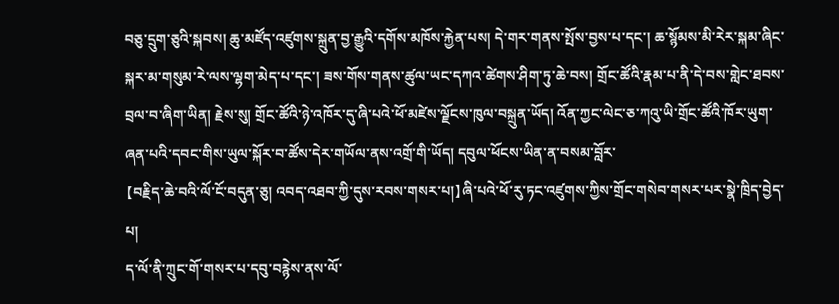བཅུ་དྲུག་ཅུའི་སྐབས། ཆུ་མཛོད་འཛུགས་སྐྲུན་བྱ་རྒྱུའི་དགོས་མཁོས་རྐྱེན་པས། དེ་གར་གནས་སྤོས་བྱས་པ་དང་། ཆ་སྙོམས་མི་རེར་སྐམ་ཞིང་སྐར་མ་གསུམ་རེ་ལས་ལྷག་མེད་པ་དང་། ཟས་གོས་གནས་ཚུལ་ཡང་དཀའ་ཚེགས་ཤིག་ཏུ་ཆེ་བས། གྲོང་ཚོའི་རྣམ་པ་ནི་དེ་བས་གླེང་ཐབས་བྲལ་བ་ཞིག་ཡིན། རྗེས་སུ། གྲོང་ཚོའི་ཉེ་འཁོར་དུ་ཞི་པའེ་ཕོ་མཛེས་ལྗོངས་ཁུལ་བསྐྲུན་ཡོད། འོན་ཀྱང་ལེང་ཅ་ཀའུ་ཡི་གྲོང་ཚོའི་ཁོར་ཡུག་ཞན་པའི་དབང་གིས་ཡུལ་སྐོར་བ་ཚོས་དེར་གཡོལ་ནས་འགྲོ་གི་ཡོད། དབུལ་ཕོངས་ཡིན་ན་བསམ་བློར་
【བརྗིད་ཆེ་བའི་ལོ་ངོ་བདུན་ཅུ། འབད་འཐབ་ཀྱི་དུས་རབས་གསར་པ།】ཞི་པའེ་ཕོ་རུ་ཏང་འཛུགས་ཀྱིས་གྲོང་གསེབ་གསར་པར་སྣེ་ཁྲིད་བྱེད་པ།
ད་ལོ་ནི་ཀྲུང་གོ་གསར་པ་དབུ་བརྙེས་ནས་ལོ་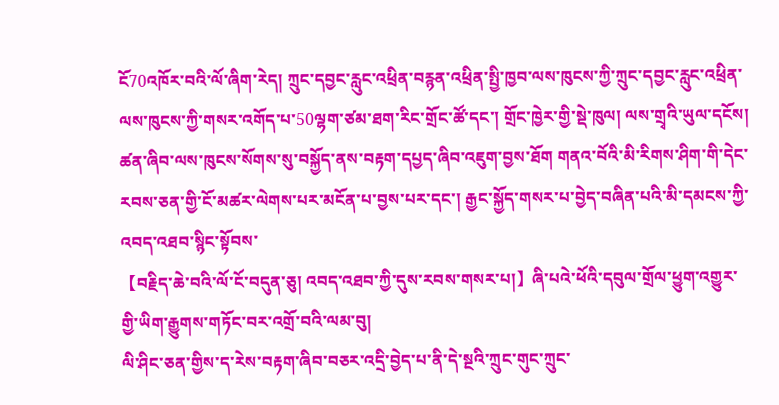ངོ70འཁོར་བའི་ལོ་ཞིག་རེད། ཀྲུང་དབྱང་རླུང་འཕྲིན་བརྙན་འཕྲིན་སྤྱི་ཁྱབ་ལས་ཁུངས་ཀྱི་ཀྲུང་དབྱང་རླུང་འཕྲིན་ལས་ཁུངས་ཀྱི་གསར་འགོད་པ་50ལྷག་ཙམ་ཐག་རིང་གྲོང་ཚོ་དང་། གྲོང་ཁྱེར་གྱི་སྡེ་ཁུལ། ལས་གྲྭའི་ཡུལ་དངོས། ཚན་ཞིབ་ལས་ཁུངས་སོགས་སུ་བསྐྱོད་ནས་བརྟག་དཔྱད་ཞིབ་འཇུག་བྱས་ཐོག གནའ་བོའི་མི་རིགས་ཤིག་གི་དེང་རབས་ཅན་གྱི་ངོ་མཚར་ལེགས་པར་མངོན་པ་བྱས་པར་དང་། རྒྱང་སྐྱོད་གསར་པ་བྱེད་བཞིན་པའི་མི་དམངས་ཀྱི་འབད་འཐབ་སྙིང་སྟོབས་
【བརྗིད་ཆེ་བའི་ལོ་ངོ་བདུན་ཅུ། འབད་འཐབ་ཀྱི་དུས་རབས་གསར་པ།】ཞི་པའེ་ཕོའི་དབུལ་གྲོལ་ཕྱུག་འགྱུར་གྱི་ཡིག་རྒྱུགས་གཏོང་བར་འགྲོ་བའི་ལམ་བུ།
ལི་ཤིང་ཅན་གྱིས་ད་རེས་བརྟག་ཞིབ་བཅར་འདྲི་བྱེད་པ་ནི་དེ་སྔའི་ཀྲུང་གུང་ཀྲུང་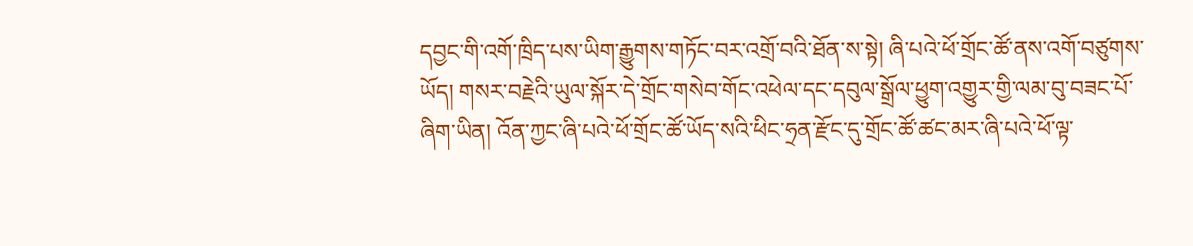དབྱང་གི་འགོ་ཁྲིད་པས་ཡིག་རྒྱུགས་གཏོང་བར་འགྲོ་བའི་ཐོན་ས་སྟེ། ཞི་པའེ་ཕོ་གྲོང་ཚོ་ནས་འགོ་བཙུགས་ཡོད། གསར་བརྗེའི་ཡུལ་སྐོར་དེ་གྲོང་གསེབ་གོང་འཕེལ་དང་དབུལ་སྒྲོལ་ཕྱུག་འགྱུར་གྱི་ལམ་བུ་བཟང་པོ་ཞིག་ཡིན། འོན་ཀྱང་ཞི་པའེ་ཕོ་གྲོང་ཚོ་ཡོད་སའི་ཕིང་ཧྲན་རྫོང་དུ་གྲོང་ཚོ་ཚང་མར་ཞི་པའེ་ཕོ་ལྟ་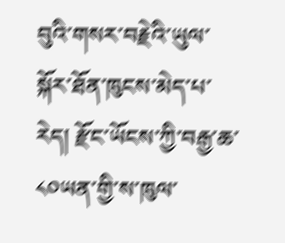བུའི་གསར་བརྗེའི་ཡུལ་སྐོར་ཐོན་ཁུངས་མེད་པ་རེད། རྫོང་ཡོངས་ཀྱི་བརྒྱ་ཆ་༨༠ཡན་གྱི་ས་ཁུལ་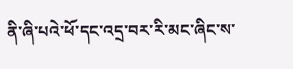ནི་ཞི་པའེ་ཕོ་དང་འདྲ་བར་རི་མང་ཞིང་ས་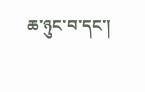ཆ་ཉུང་བ་དང་།